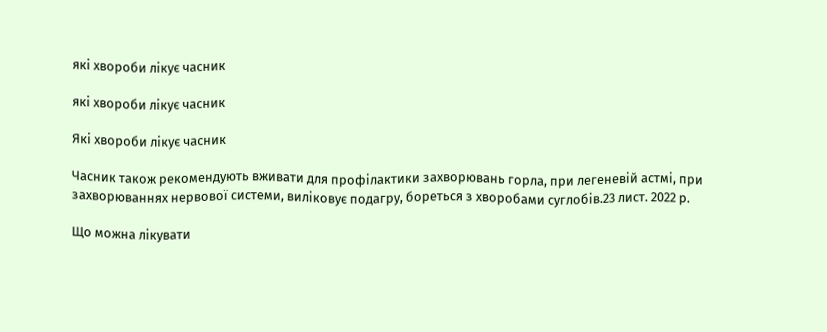які хвороби лікує часник

які хвороби лікує часник

Які хвороби лікує часник

Часник також рекомендують вживати для профілактики захворювань горла, при легеневій астмі, при захворюваннях нервової системи, виліковує подагру, бореться з хворобами суглобів.23 лист. 2022 р.

Що можна лікувати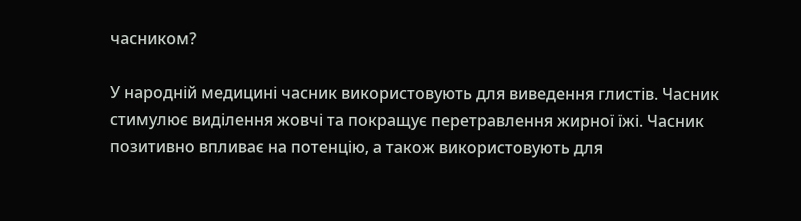часником?

У народній медицині часник використовують для виведення глистів. Часник стимулює виділення жовчі та покращує перетравлення жирної їжі. Часник позитивно впливає на потенцію, а також використовують для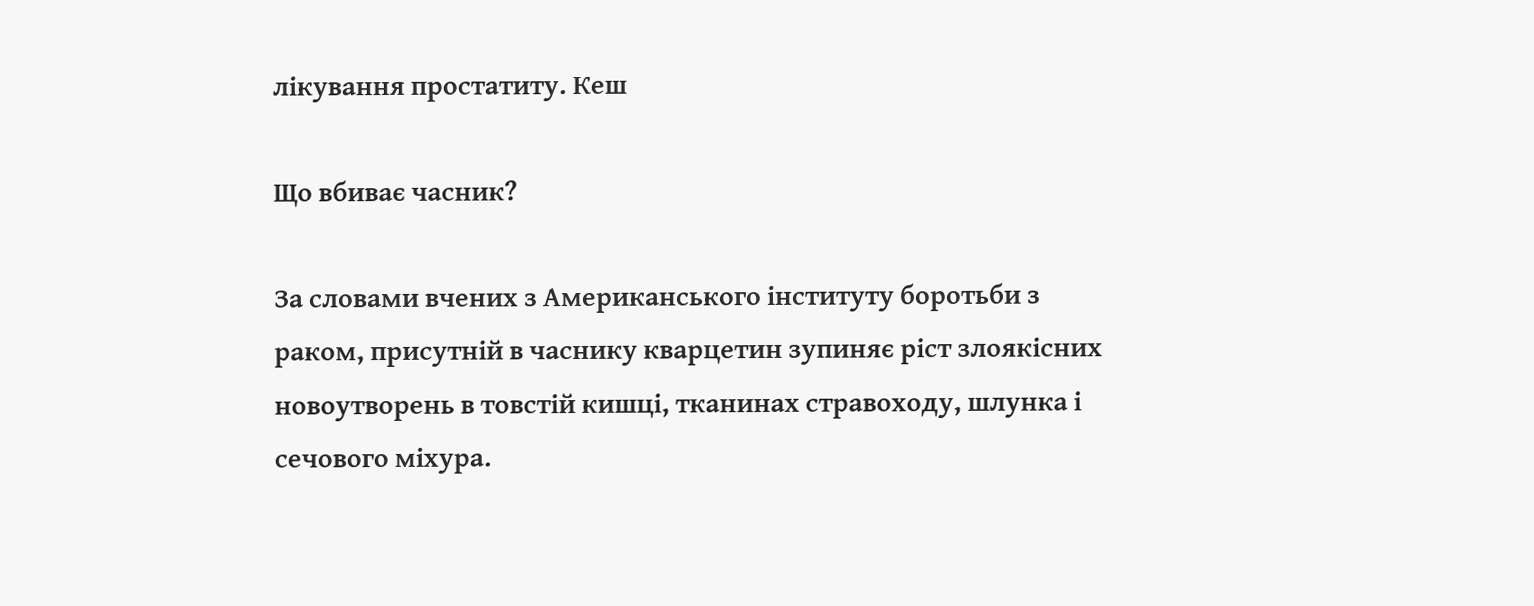лікування простатиту. Кеш

Що вбиває часник?

За словами вчених з Американського інституту боротьби з раком, присутній в часнику кварцетин зупиняє ріст злоякісних новоутворень в товстій кишці, тканинах стравоходу, шлунка і сечового міхура.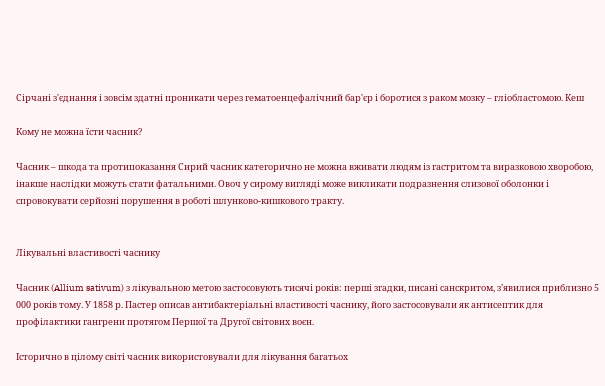Сірчані з'єднання і зовсім здатні проникати через гематоенцефалічний бар'єр і боротися з раком мозку – гліобластомою. Кеш

Кому не можна їсти часник?

Часник – шкода та протипоказання Сирий часник категорично не можна вживати людям із гастритом та виразковою хворобою, інакше наслідки можуть стати фатальними. Овоч у сирому вигляді може викликати подразнення слизової оболонки і спровокувати серйозні порушення в роботі шлунково-кишкового тракту.


Лікувальні властивості часнику

Часник (Allium sativum) з лікувальною метою застосовують тисячі років: перші згадки, писані санскритом, з’явилися приблизно 5 000 років тому. У 1858 р. Пастер описав антибактеріальні властивості часнику, його застосовували як антисептик для профілактики гангрени протягом Першої та Другої світових воєн.

Історично в цілому світі часник використовували для лікування багатьох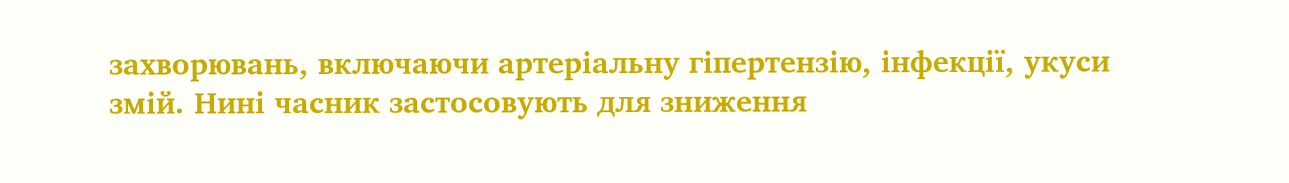захворювань, включаючи артеріальну гіпертензію, інфекції, укуси змій. Нині часник застосовують для зниження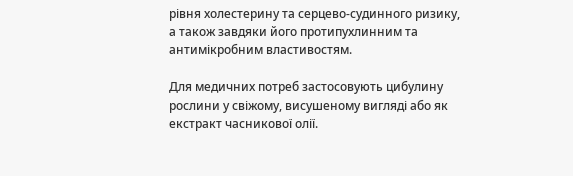рівня холестерину та серцево-судинного ризику, а також завдяки його протипухлинним та антимікробним властивостям.

Для медичних потреб застосовують цибулину рослини у свіжому, висушеному вигляді або як екстракт часникової олії.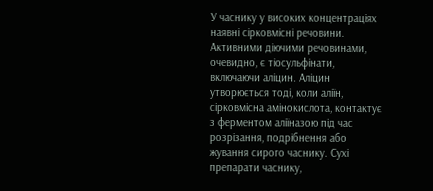У часнику у високих концентраціях наявні сірковмісні речовини. Активними діючими речовинами, очевидно, є тіосульфінати, включаючи аліцин. Аліцин утворюється тоді, коли аліїн, сірковмісна амінокислота, контактує з ферментом аліїназою під час розрізання, подрібнення або жування сирого часнику. Сухі препарати часнику,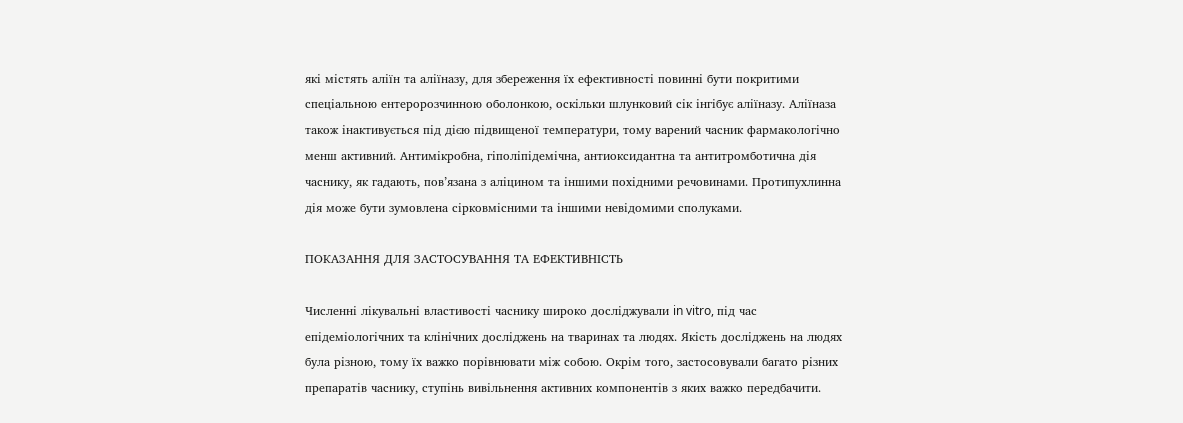які містять аліїн та аліїназу, для збереження їх ефективності повинні бути покритими спеціальною ентеророзчинною оболонкою, оскільки шлунковий сік інгібує аліїназу. Аліїназа також інактивується під дією підвищеної температури, тому варений часник фармакологічно менш активний. Антимікробна, гіполіпідемічна, антиоксидантна та антитромботична дія часнику, як гадають, пов’язана з аліцином та іншими похідними речовинами. Протипухлинна дія може бути зумовлена сірковмісними та іншими невідомими сполуками.

ПОКАЗАННЯ ДЛЯ ЗАСТОСУВАННЯ ТА ЕФЕКТИВНІСТЬ

Численні лікувальні властивості часнику широко досліджували in vitro, під час епідеміологічних та клінічних досліджень на тваринах та людях. Якість досліджень на людях була різною, тому їх важко порівнювати між собою. Окрім того, застосовували багато різних препаратів часнику, ступінь вивільнення активних компонентів з яких важко передбачити.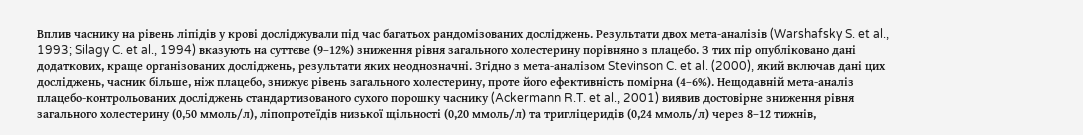Вплив часнику на рівень ліпідів у крові досліджували під час багатьох рандомізованих досліджень. Результати двох мета-аналізів (Warshafsky S. et al., 1993; Silagy C. et al., 1994) вказують на суттєве (9–12%) зниження рівня загального холестерину порівняно з плацебо. З тих пір опубліковано дані додаткових, краще організованих досліджень, результати яких неоднозначні. Згідно з мета-аналізом Stevinson C. et al. (2000), який включав дані цих досліджень, часник більше, ніж плацебо, знижує рівень загального холестерину, проте його ефективність помірна (4–6%). Нещодавній мета-аналіз плацебо-контрольованих досліджень стандартизованого сухого порошку часнику (Ackermann R.T. et al., 2001) виявив достовірне зниження рівня загального холестерину (0,50 ммоль/л), ліпопротеїдів низької щільності (0,20 ммоль/л) та тригліцеридів (0,24 ммоль/л) через 8–12 тижнів,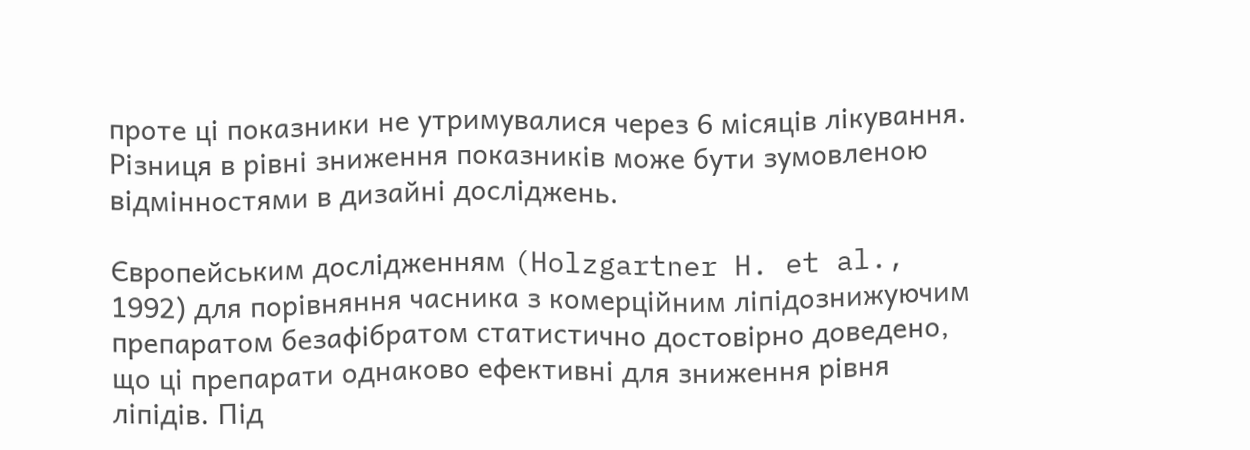проте ці показники не утримувалися через 6 місяців лікування. Різниця в рівні зниження показників може бути зумовленою відмінностями в дизайні досліджень.

Європейським дослідженням (Holzgartner H. et al., 1992) для порівняння часника з комерційним ліпідознижуючим препаратом безафібратом статистично достовірно доведено, що ці препарати однаково ефективні для зниження рівня ліпідів. Під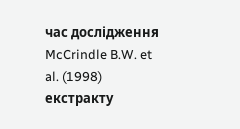час дослідження McCrindle B.W. et al. (1998) екстракту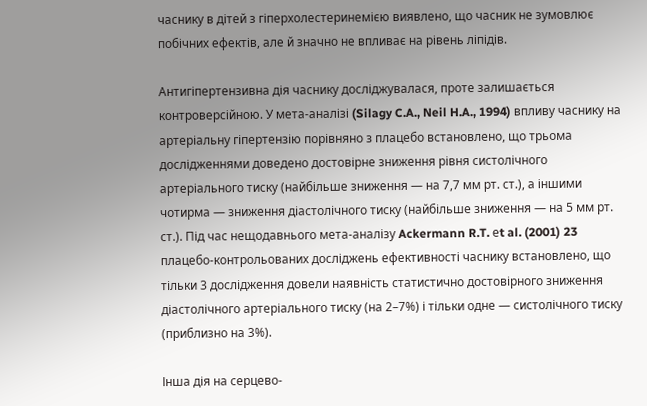часнику в дітей з гіперхолестеринемією виявлено, що часник не зумовлює побічних ефектів, але й значно не впливає на рівень ліпідів.

Антигіпертензивна дія часнику досліджувалася, проте залишається контроверсійною. У мета-аналізі (Silagy C.A., Neil H.A., 1994) впливу часнику на артеріальну гіпертензію порівняно з плацебо встановлено, що трьома дослідженнями доведено достовірне зниження рівня систолічного артеріального тиску (найбільше зниження — на 7,7 мм рт. ст.), а іншими чотирма — зниження діастолічного тиску (найбільше зниження — на 5 мм рт. ст.). Під час нещодавнього мета-аналізу Ackermann R.T. еt al. (2001) 23 плацебо-контрольованих досліджень ефективності часнику встановлено, що тільки 3 дослідження довели наявність статистично достовірного зниження діастолічного артеріального тиску (на 2–7%) і тільки одне — систолічного тиску (приблизно на 3%).

Інша дія на серцево-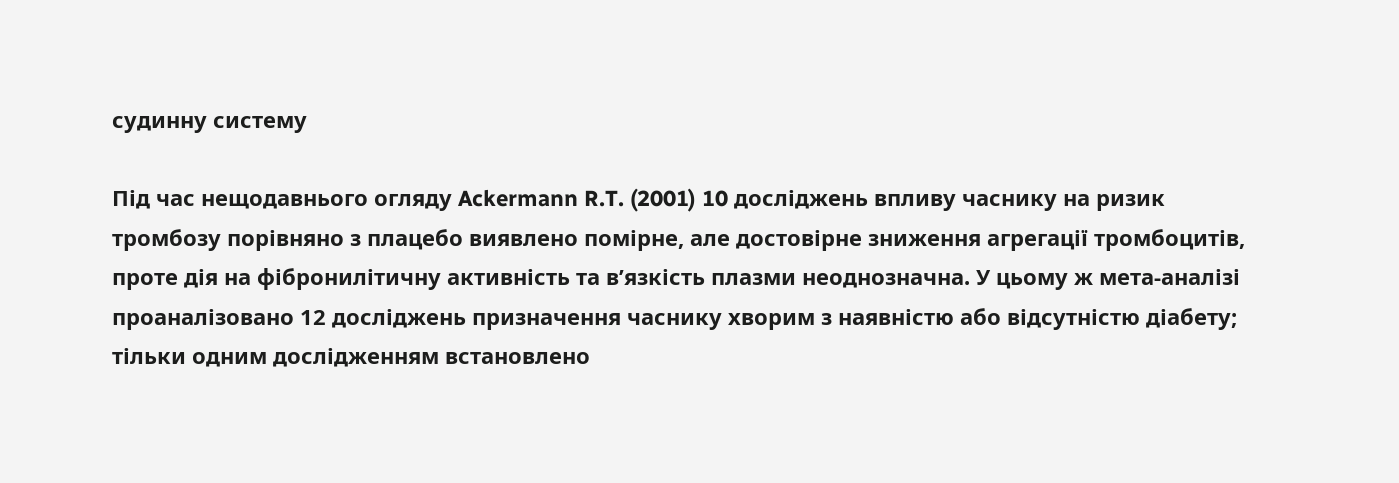судинну систему

Під час нещодавнього огляду Ackermann R.T. (2001) 10 досліджень впливу часнику на ризик тромбозу порівняно з плацебо виявлено помірне, але достовірне зниження агрегації тромбоцитів, проте дія на фібронилітичну активність та в’язкість плазми неоднозначна. У цьому ж мета-аналізі проаналізовано 12 досліджень призначення часнику хворим з наявністю або відсутністю діабету; тільки одним дослідженням встановлено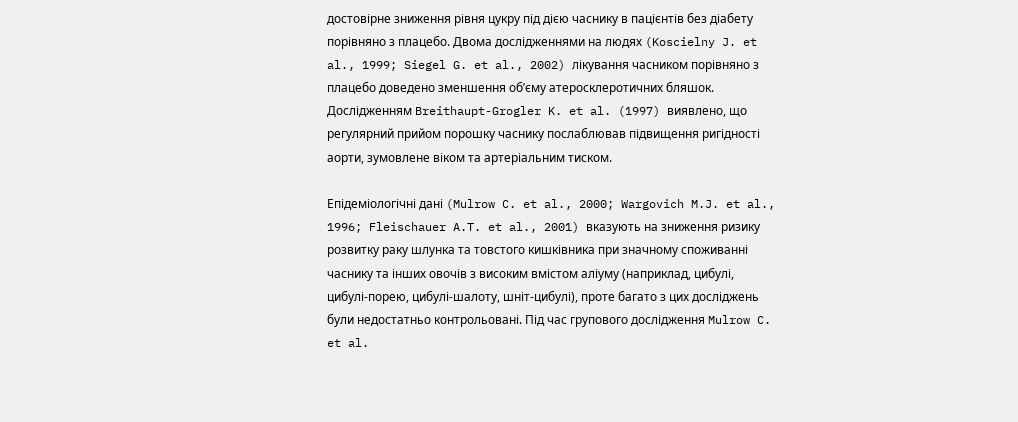достовірне зниження рівня цукру під дією часнику в пацієнтів без діабету порівняно з плацебо. Двома дослідженнями на людях (Koscielny J. et al., 1999; Siegel G. et al., 2002) лікування часником порівняно з плацебо доведено зменшення об’єму атеросклеротичних бляшок. Дослідженням Breithaupt-Grogler K. et al. (1997) виявлено, що регулярний прийом порошку часнику послаблював підвищення ригідності аорти, зумовлене віком та артеріальним тиском.

Епідеміологічні дані (Mulrow C. et al., 2000; Wargovich M.J. et al., 1996; Fleischauer A.T. et al., 2001) вказують на зниження ризику розвитку раку шлунка та товстого кишківника при значному споживанні часнику та інших овочів з високим вмістом аліуму (наприклад, цибулі, цибулі-порею, цибулі-шалоту, шніт-цибулі), проте багато з цих досліджень були недостатньо контрольовані. Під час групового дослідження Mulrow C. et al.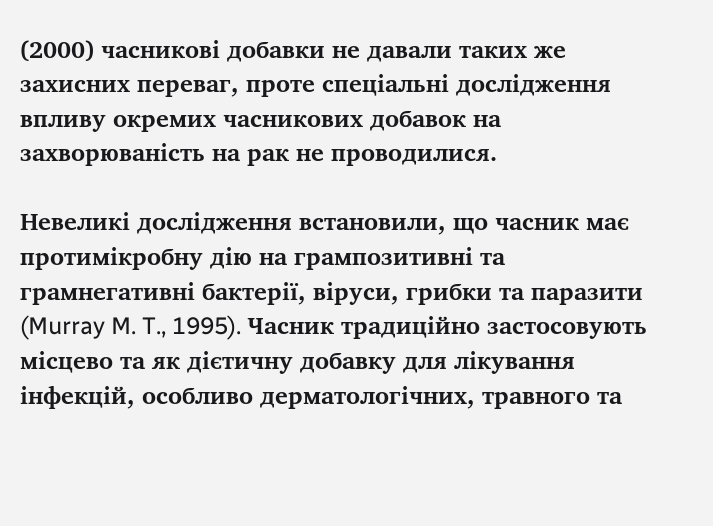(2000) часникові добавки не давали таких же захисних переваг, проте спеціальні дослідження впливу окремих часникових добавок на захворюваність на рак не проводилися.

Невеликі дослідження встановили, що часник має протимікробну дію на грампозитивні та грамнегативні бактерії, віруси, грибки та паразити (Murray M. T., 1995). Часник традиційно застосовують місцево та як дієтичну добавку для лікування інфекцій, особливо дерматологічних, травного та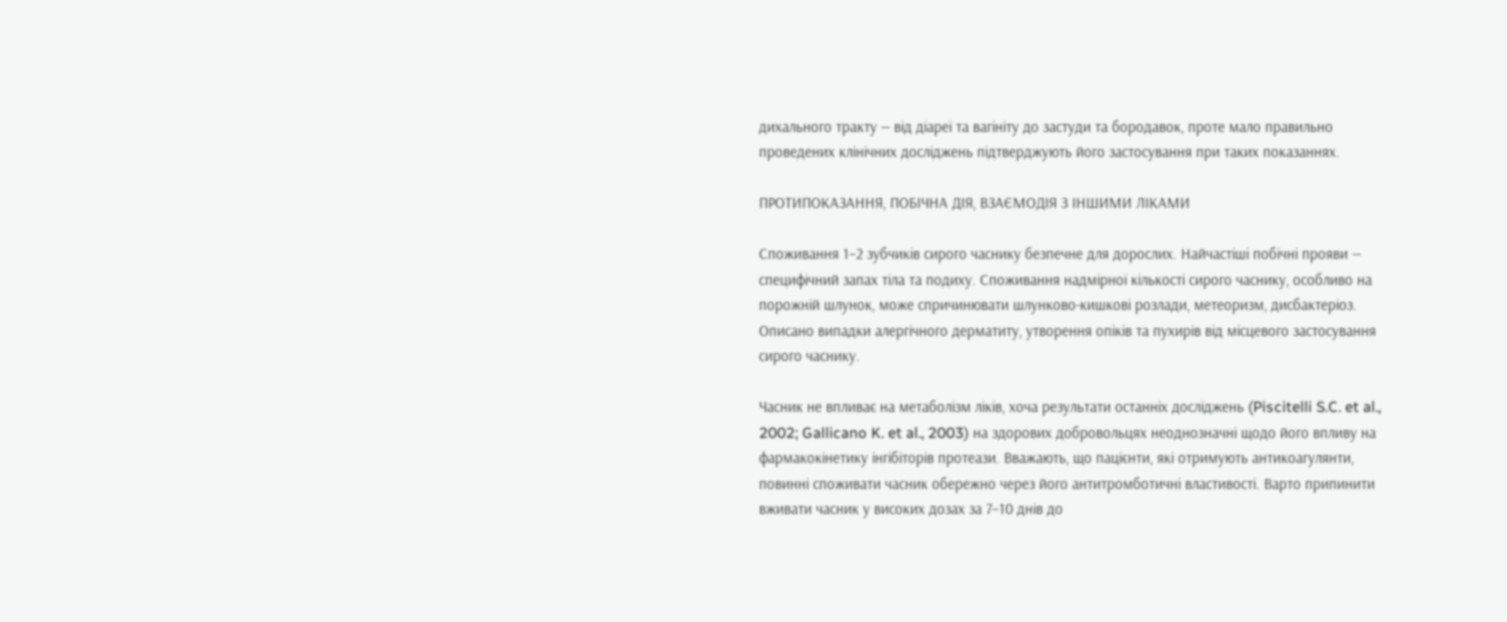дихального тракту — від діареї та вагініту до застуди та бородавок, проте мало правильно проведених клінічних досліджень підтверджують його застосування при таких показаннях.

ПРОТИПОКАЗАННЯ, ПОБІЧНА ДІЯ, ВЗАЄМОДІЯ З ІНШИМИ ЛІКАМИ

Споживання 1–2 зубчиків сирого часнику безпечне для дорослих. Найчастіші побічні прояви — специфічний запах тіла та подиху. Споживання надмірної кількості сирого часнику, особливо на порожній шлунок, може спричинювати шлунково-кишкові розлади, метеоризм, дисбактеріоз. Описано випадки алергічного дерматиту, утворення опіків та пухирів від місцевого застосування сирого часнику.

Часник не впливає на метаболізм ліків, хоча результати останніх досліджень (Piscitelli S.C. et al., 2002; Gallicano K. et al., 2003) на здорових добровольцях неоднозначні щодо його впливу на фармакокінетику інгібіторів протеази. Вважають, що пацієнти, які отримують антикоагулянти, повинні споживати часник обережно через його антитромботичні властивості. Варто припинити вживати часник у високих дозах за 7–10 днів до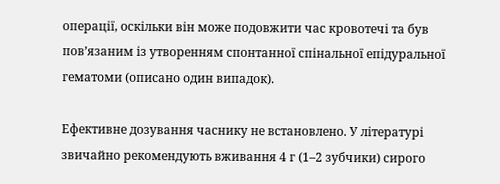операції, оскільки він може подовжити час кровотечі та був пов’язаним із утворенням спонтанної спінальної епідуральної гематоми (описано один випадок).

Ефективне дозування часнику не встановлено. У літературі звичайно рекомендують вживання 4 г (1–2 зубчики) сирого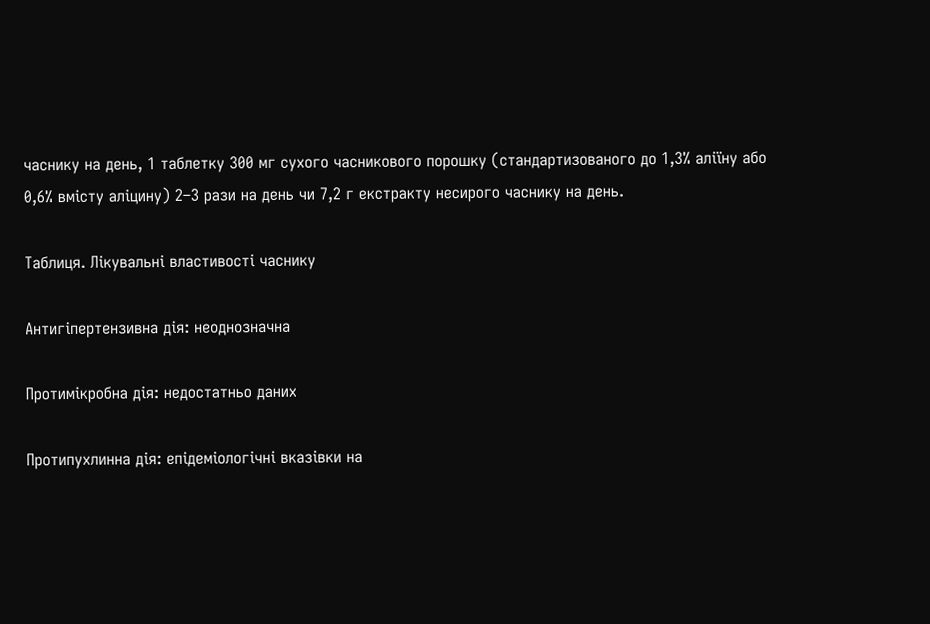часнику на день, 1 таблетку 300 мг сухого часникового порошку (стандартизованого до 1,3% аліїну або 0,6% вмісту аліцину) 2–3 рази на день чи 7,2 г екстракту несирого часнику на день.

Таблиця. Лікувальні властивості часнику

Антигіпертензивна дія: неоднозначна

Протимікробна дія: недостатньо даних

Протипухлинна дія: епідеміологічні вказівки на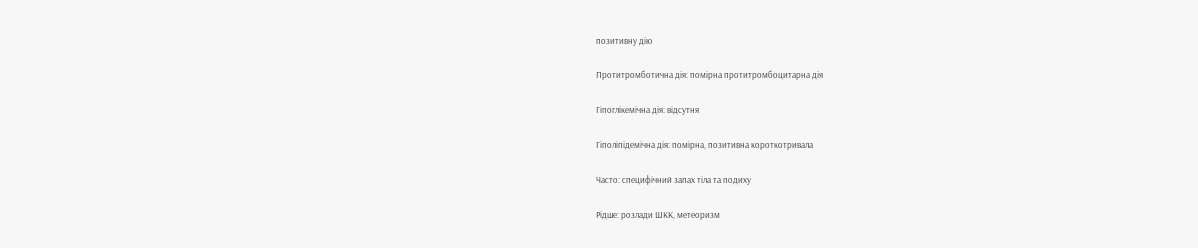позитивну дію

Протитромботична дія: помірна протитромбоцитарна дія

Гіпоглікемічна дія: відсутня

Гіполіпідемічна дія: помірна, позитивна короткотривала

Часто: специфічний запах тіла та подиху

Рідше: розлади ШКК, метеоризм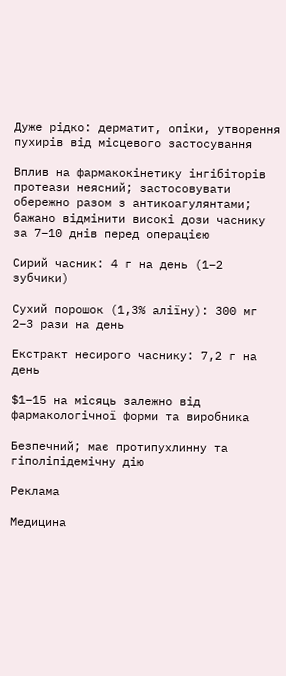Дуже рідко: дерматит, опіки, утворення пухирів від місцевого застосування

Вплив на фармакокінетику інгібіторів протеази неясний; застосовувати обережно разом з антикоагулянтами; бажано відмінити високі дози часнику за 7–10 днів перед операцією

Сирий часник: 4 г на день (1–2 зубчики)

Сухий порошок (1,3% аліїну): 300 мг 2–3 рази на день

Екстракт несирого часнику: 7,2 г на день

$1–15 на місяць залежно від фармакологічної форми та виробника

Безпечний; має протипухлинну та гіполіпідемічну дію

Реклама

Медицина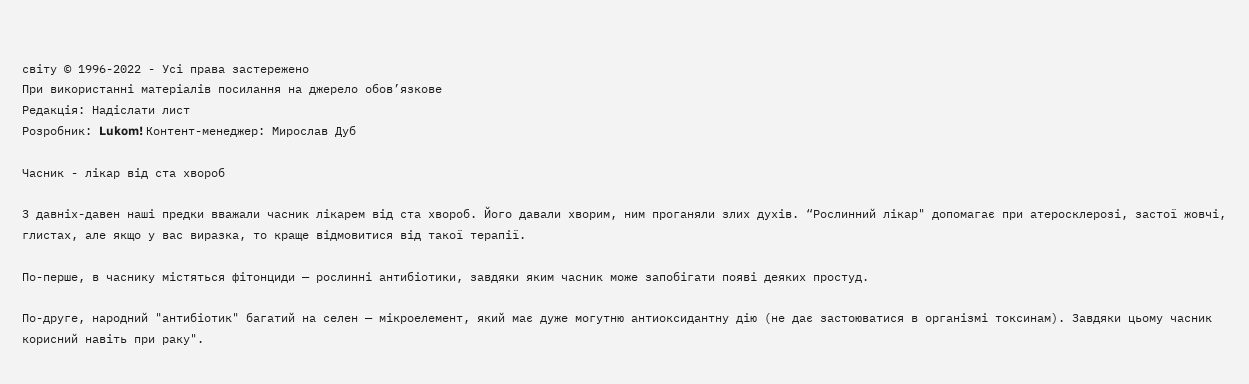світу © 1996-2022 - Усі права застережено
При використанні матеріалів посилання на джерело обов’язкове
Редакція: Надіслати лист
Розробник: Lukom! Контент-менеджер: Мирослав Дуб

Часник - лікар від ста хвороб

З давніх-давен наші предки вважали часник лікарем від ста хвороб. Його давали хворим, ним проганяли злих духів. “Рослинний лікар" допомагає при атеросклерозі, застої жовчі, глистах, але якщо у вас виразка, то краще відмовитися від такої терапії.

По-перше, в часнику містяться фітонциди — рослинні антибіотики, завдяки яким часник може запобігати появі деяких простуд.

По-друге, народний "антибіотик" багатий на селен — мікроелемент, який має дуже могутню антиоксидантну дію (не дає застоюватися в організмі токсинам). Завдяки цьому часник корисний навіть при раку".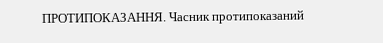ПРОТИПОКАЗАННЯ. Часник протипоказаний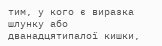тим, у кого є виразка шлунку або дванадцятипалої кишки,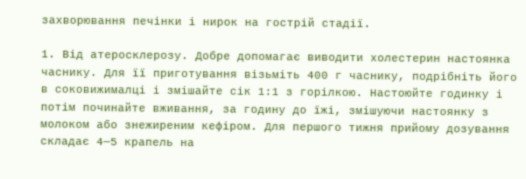захворювання печінки і нирок на гострій стадії.

1. Від атеросклерозу. Добре допомагає виводити холестерин настоянка часнику. Для її приготування візьміть 400 г часнику, подрібніть його в соковижималці і змішайте сік 1:1 з горілкою. Настоюйте годинку і потім починайте вживання, за годину до їжі, змішуючи настоянку з молоком або знежиреним кефіром. Для першого тижня прийому дозування складає 4—5 крапель на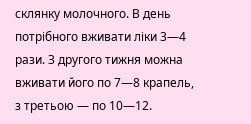склянку молочного. В день потрібного вживати ліки 3—4 рази. З другого тижня можна вживати його по 7—8 крапель, з третьою — по 10—12.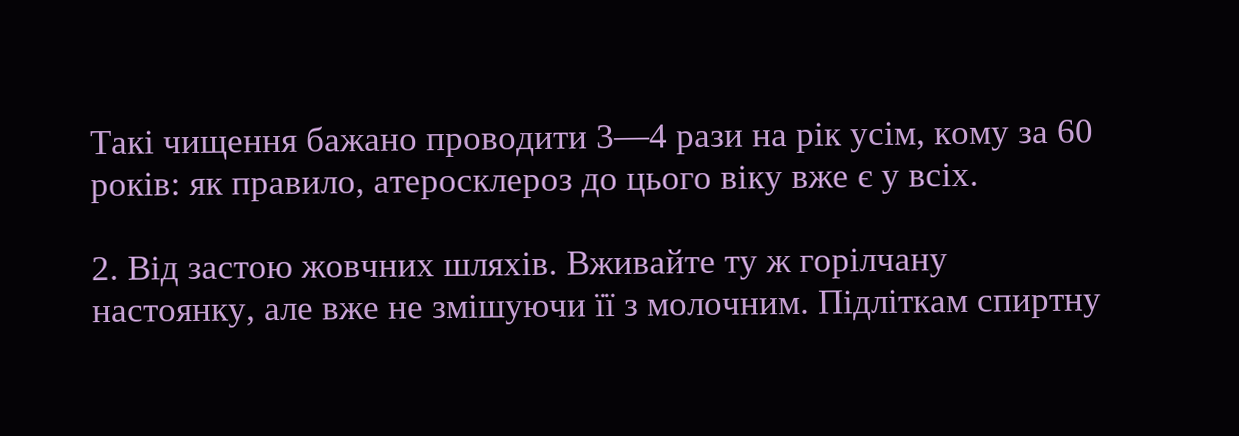Такі чищення бажано проводити 3—4 рази на рік усім, кому за 60 років: як правило, атеросклероз до цього віку вже є у всіх.

2. Від застою жовчних шляхів. Вживайте ту ж горілчану настоянку, але вже не змішуючи її з молочним. Підліткам спиртну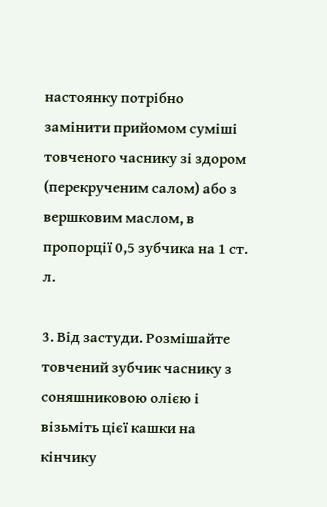настоянку потрібно замінити прийомом суміші товченого часнику зі здором (перекрученим салом) або з вершковим маслом, в пропорції 0,5 зубчика на 1 ст. л.

3. Від застуди. Розмішайте товчений зубчик часнику з соняшниковою олією і візьміть цієї кашки на кінчику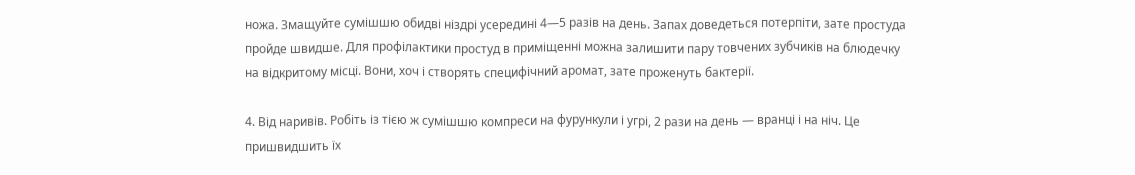ножа. Змащуйте сумішшю обидві ніздрі усередині 4—5 разів на день. Запах доведеться потерпіти, зате простуда пройде швидше. Для профілактики простуд в приміщенні можна залишити пару товчених зубчиків на блюдечку на відкритому місці. Вони, хоч і створять специфічний аромат, зате проженуть бактерії.

4. Від наривів. Робіть із тією ж сумішшю компреси на фурункули і угрі, 2 рази на день — вранці і на ніч. Це пришвидшить їх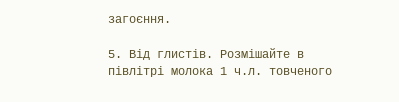загоєння.

5. Від глистів. Розмішайте в півлітрі молока 1 ч.л. товченого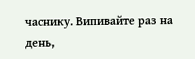часнику. Випивайте раз на день,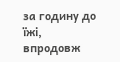за годину до їжі, впродовж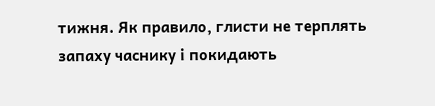тижня. Як правило, глисти не терплять запаху часнику і покидають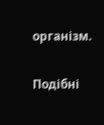організм.


Подібні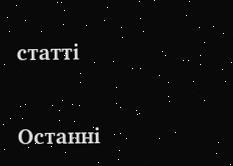статті

Останні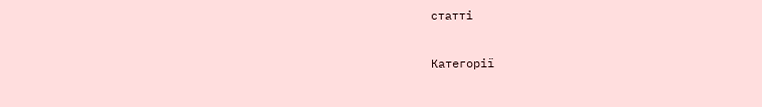статті

Категорії